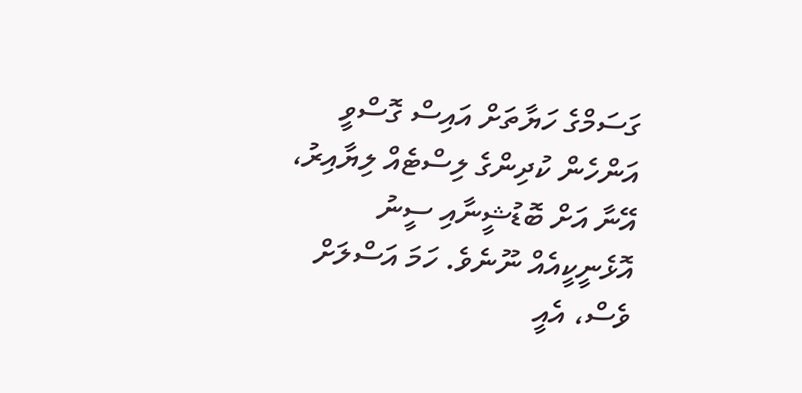ގަސަމްގެ ހަޔާތަށް އައިސް ގޮސްވީ އަންހެން ކުދިންގެ ލިސްޓެއް ލިޔާއިރު، އޭނާ އަށް ބޮޑުޝީނާއި ސީނު އޮޅެނީކީއެއް ނޫނެވެ. ހަމަ އަސްލަށް ވެސް، އެއީ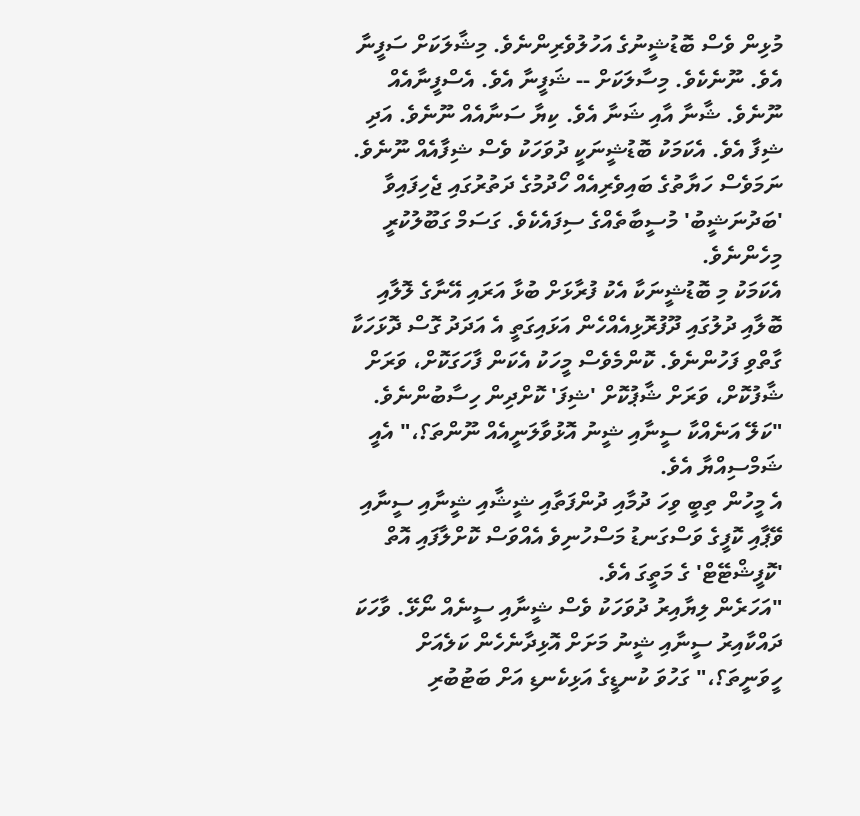މުޅިން ވެސް ބޮޑުޝީނުގެ އަހުލުވެރިންނެވެ. މިޝާލަކަށް ސަފީނާ އެވެ. ނޫނެކެވެ. މިސާލަކަށް -- ޝަފީނާ އެވެ. އެސްފީނާއެއް ނޫނެވެ. ޝާނާ އާއި ޝަނާ އެވެ. ކިޔާ ސަނާއެއް ނޫނެވެ. އަދި ޝިފާ އެވެ. އެކަމަކު ބޮޑުޝީނަކީ ދުވަހަކު ވެސް ޝިފާއެއް ނޫނެވެ. ނަމަވެސް ހަޔާތުގެ ބައިވެރިއެއް ހޯދުމުގެ ދަތުރުގައި ޖެހިފައިވާ 'ބަދުނަޝީބު' މުސީބާތެއްގެ ސިފައެކެވެ. ގަސަމް ގަބޫލުކުރީ މިހެންނެވެ.
އެކަމަކު މި ބޮޑުޝީނަކާ އެކު ފުރާޅަށް ބުޅާ އަރައި އޭނާގެ ލޮލާއި ބޮލާއި ދުލުގައި ދޫފުރޮޅިއެއްހެން އަޅައިގަތީ އެ އަދަދު ގޮސް ދޮޅަހަކާ ގާތްވި ފަހުންނެވެ. ކޮންމެވެސް މީހަކު އެކަން ފާހަގަކޮށް، ވަރަށް ޝާފުކޮށް، ވަރަށް ޝާޕުކޮށް 'ޝިފަ' ކޮށްދިން ހިސާބުންނެވެ.
"ކަލޭ އަނެއްކާ ސީނާއި ޝީނު އޮޅުވާލަނީއެއް ނޫންތަ؟،" އެއީ ޝަމްސިއްޔާ އެވެ.
އެ މީހުން ތިބީ ވިހަ ދުމާއި ދުންފަތާއި ޝީޝާއި ޝީނާއި ސީނާއި ވޭޕާއި ކޮފީގެ ވަސްގަނޑު މަސްހުނިވެ އެއްވަސް ކޮށްލާފައި އޮތް 'ކޮފީޝްޓޭޓް' ގެ މަތީގަ އެވެ.
"އަހަރެން ލިޔާއިރު ދުވަހަކު ވެސް ޝީނާއި ސީނެއް ނޯޅޭ. ވާހަކަ ދައްކާއިރު ސީނާއި ޝީނު މަށަށް އޮޅިދާނެހެން ކަލެއަށް ހީވަނީތަ؟،" ގަހުވަ ކުނޑީގެ އަޅިކެނޑި އަށް ބަޓުބުރި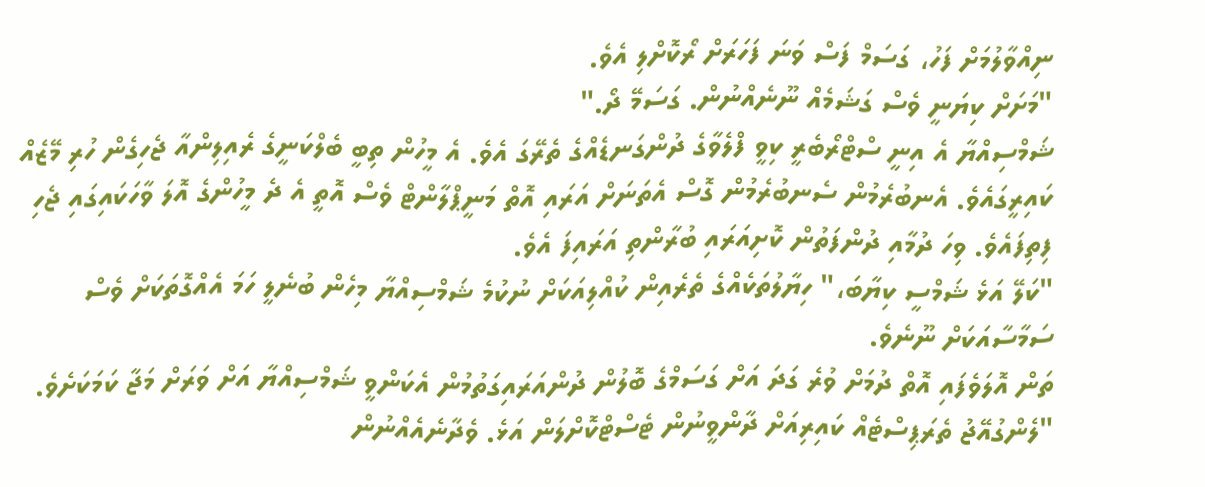ނިއްވާލުމަށް ފަހު، ގަސަމް ފަސް ވަނަ ފަހަރަށް ރޯކޮށްލި އެވެ.
"މަށަށް ކިޔަނީ ވެސް ގަޝަމެއް ނޫނެއްނުން. ގަސަމޭ ދޯ."
ޝަމްސިއްޔާ އެ އިނީ ސްޓްރޯބެރީ ކިވީ ފްލެވާގެ ދުންގަނޑެއްގެ ތެރޭގަ އެވެ. އެ މީހުން ތިބީ ބެލްކަނީގެ ރެއިލިންއާ ޖެހިގެން ހުރި މޭޒެއް ކައިރީގައެވެ. އެނބުރެމުން ސެނބުރެމުން ގޮސް އެތަނަށް އަރައި އޮތް މަނީޕްލާންޓް ވެސް އޮތީ އެ ދެ މީހުންގެ އޮލަ ވާހަކައިގައި ޖެހި ފިތިފައެވެ. ވިހަ ދުމާއި ދުންފަތުން ކޮށިއަރައި ބުރާންތި އަރައިފަ އެވެ.
"ކަލޭ އަޅެ ޝަމްސީ ކިޔާބަ،" ހިޔާލުތަކެއްގެ ތެރެއިން ކުއްލިއަކަށް ނުކުމެ ޝަމްސިއްޔާ މިހެން ބުނެލީ ހަމަ އެއްގޮތަކަށް ވެސް ސަމާސާއަކަށް ނޫނެވެ.
ތަން އޮލަވެފައި އޮތް ދުމަށް ވުރެ ގަދަ އަށް ގަސަމްގެ ބޮލުން ދުންއަރައިގަތުމުން އެކަންވީ ޝަމްސިއްޔާ އަށް ވަރަށް މަޖާ ކަމަކަށެވެ.
"ލެންގުއޭޖު ތެރަޕިސްޓެއް ކައިރިއަށް ދާންވީނުން ޓެސްޓްކޮށްލަން އަޅެ. ވެދާނެއެއްނުން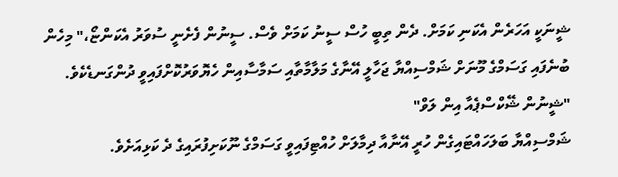ޝީނަކީ އަހަރެން އެކަނި ކަމަށް. ދެން ތިބީ ހުސް ސީނު ކަމަށް ވެސް. ސީނުން ފެށެނީ ސުވަރު އެކަންޏޯ،" މިހެން ބުނެފައި ގަސަމްގެ މޫނަށް ޝަމްސިއްޔާ ޖަހާލީ އޭނާގެ މަލާމާތާއި ސަމާސާއިން ހެޔޮވަރުކޮށްފައިވީ ދުންގަނޑެކެވެ.
"ޝީނުން ޝޭކްސްޕެއާ އިން ލަވް"
ޝަމްސިއްޔާ ބަލަހައްޓައިގެން ހުރީ އޭނާއާ ދިމާލަށް ހުއްޓިފައިވީ ގަސަމްގެ ނޫކަށިފުރައިގެ ދެ ކަޅިއަށެވެ.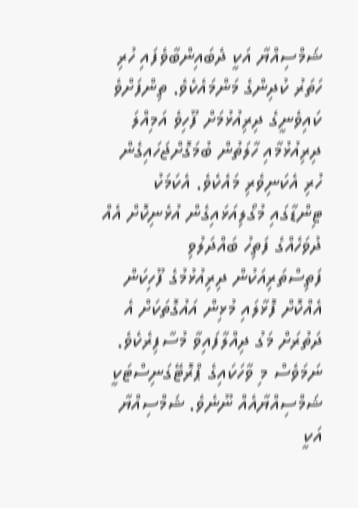ޝަމްސިއްޔާ އަކީ ދެބައިންބާވެފައި ހުރި ހަތަރު ކުދިންގެ މަންމައެކެވެ. ތިންފަށްވެ ކައިވެނީގެ ދިރިއުޅުމަށް ފޫހިވެ އަމިއްލަ ދިރިއުޅުމާއި ހާލަތުން ބުމަގޮށްޖަހައިގެން ހުރި އެކަނިވެރި މައެކެވެ. އެކަމަކު ޓިންޑާގައި މުގޯލިއަޅައިގެން އުޅެނިކޮށް އެއް ދުވަހެއްގެ ފަތިހު ބައްދަލުވި ފަތިސްތަރިއަކުން ދިރިއުޅުމުގެ ފޫހިކަން އެއްކޮށް ފޮޅާލައި މުޅިން އައުގޮތަކަށް އެ ދަތުރަށް މަގު ދިއްލާފައިވާ މުސާފިރެކެވެ.
ނަމަވެސް މި ވާހަކައިގެ ޕްރޮޓޭގަނިސްޓަކީ ޝަމްސިއްޔާއެއް ނޫނެވެ. ޝަމްސިއްޔާ އަކީ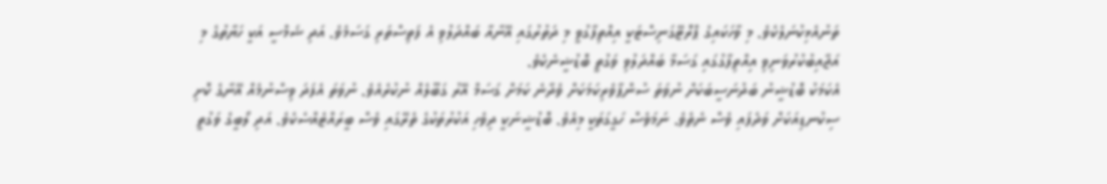ތަނުއެޅިކުނަލެކެވެ. މި ވާހަކައިގެ ޕްރޮޓޭގަނިސްޓަކީ އިއްތިފާގުވީ މި ދަތުރުގައި އޭނާއާ ބައްދަލުވި އެ ފަތިސްތަރި ގަސަމެވެ. އަދި ޝަމްސީ އަކީ ހަޔާތުގެ މި އަޖާއިބުކުރުވަނިވި އިއްތިފާގުގައި ގަސަމާ ބައްދަލުވި ވަގުތީ ބޮޑުޝީނެކެވެ.
އެކަމަކު ބޮޑުޝީނު ބަދުނަސީބަކަށް ނުވަތަ ސުންޕާވެރިކަމަކަށް ވެދާނެ ކަމަށް ގަސަމް އޭރު ގަބޫލެއް ނުކުރެއެވެ. ނުވަތަ އެފަދަ ވިސްނުމެއް އޭނާގެ ކޮށި ސިކުނޑިއަކަށް ވަދެފައި ވެސް ނެތެވެ. ނަމަވެސް ހަގީގަތަކީ މިއެވެ. ބޮޑުޝީނަކީ ދިވެހި އަކުރުތަކުގެ ތެރޭގައި ވެސް ބީރައްޓެއްސެކެވެ. އަދި ލޯބީގެ ވަގުތީ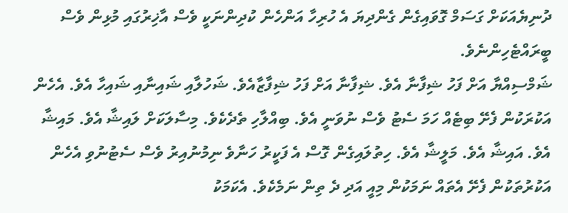ދުނިޔެއަކަށް ގަސަމް ގޮވައިގެން ގެންދިޔަ އެ ހުރިހާ އަންހެން ކުދިންނަކީ ވެސް އާޚިރުގައި މުޅިން ވެސް ބީރައްޓެހިންނެވެ.
ޝަމްސިއްޔާ އަށް ފަހު ޝިފާނާ އެވެ. ޝިފާނާ އަށް ފަހު ޝިފާޒާއެވެ. ޝަހުލާއި ޝައިނާއި ޝައިހާ އެވެ. އެހެން އަކުރަކުން ފެށޭ ބިޓެއް ހަމަ ސެޓު ވެސް ނުވަނީ އެވެ. ބިއްލާހި ތެދެކެވެ. މިސާލަކަށް ލައިޝާ އެވެ. މައިޝާ އެވެ. އައިޝާ އެވެ. މަލީޝާ އެވެ. ހިތުލައިގެން ގޮސް އެ ފަކީރު ހަނާވެ ނިމުނުއިރު ވެސް ސެޓުނުވި އެހެން އަކުރުތަކުން ފެށޭ އެތައް ނަމަކުން މިއީ އަދި ދެ ތިން ނަމެކެވެ. އެކަމަކު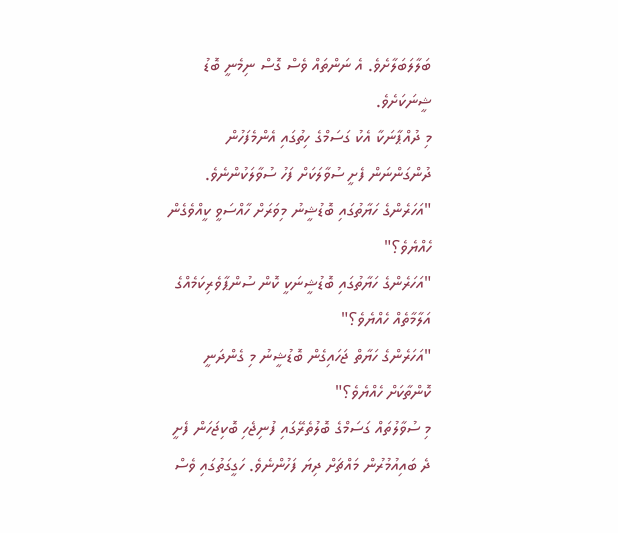ބަލާލަބަލާށެވެ. އެ ނަންތައް ވެސް ގޮސް ނިމެނީ ބޮޑު ޝީނަކަށެވެ.
މި ދުއްޕާނަކާ އެކު ގަސަމްގެ ހިތުގައި އެންމެފަހުން ދުންގަންނަން ފެށީ ސުވާލަކަށް ފަހު ސުވާލަކުންނެވެ.
"އަހަރެންގެ ހަޔާތުގައި ބޮޑުޝީނު މިވަރަށް ހާއްސަވީ ކީއްވެގެން ހެއްޔެވެ؟"
"އަހަރެންގެ ހަޔާތުގައި ބޮޑުޝީނަކީ ކޮން ސުންޕާވެރިކަމެއްގެ އަލާމާތެއް ހެއްޔެވެ؟"
"އަހަރެންގެ ހަޔާތް ޖަހައިގެން ބޮޑުޝީނު މި ގެންދަނީ ކޮންތާކަށް ހެއްޔެވެ؟"
މި ސުވާލުތައް ގަސަމްގެ ބޮލުތެރޭގައި ފުނިޖެހި ބޮކިޖަހަން ފެށީ ދެ ބައިއުމުރުން މައްޗަށް ދިޔަ ފަހުންނެވެ. ހަގީގަތުގައި ވެސް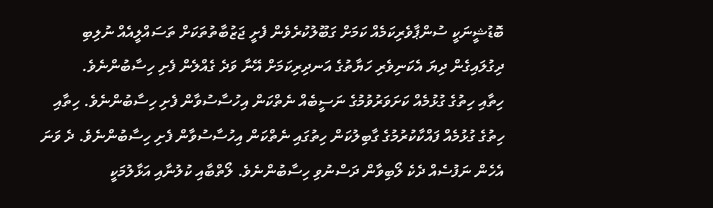ބޮޑުޝީނަކީ ސުންޕާވެރިކަމެއް ކަމަށް ގަބޫލުކުރެވެން ފެށީ ޖަޒުބާތުތަކަށް ތަސައްލީއެއް ނުލިބި ދިގުލައިގެން ދިޔަ އެކަނިވެރި ހަޔާތުގެ އަނދިރިކަމަށް އޭނާ ވަދެ ގެއްލެން ފެށި ހިސާބުންނެވެ.
ހިތާއި ހިތުގެ ގުޅުމެއް ކަށަވަރުވުމުގެ ނަސީބެއް ނެތްކަން އިހުސާސުވާން ފެށި ހިސާބުންނެވެ. ހިތާއި ހިތުގެ ގުޅުމެއް ފައްކާކުރުމުގެ ގާބިލުކަން ހިތުގައި ނެތްކަން އިހުސާސުވާން ފެށި ހިސާބުންނެވެ. ދެ ވަނަ އެހެން ނަފުސެއް ދެކެ ލޯބިވާން ދަސްނުވި ހިސާބުންނެވެ. ލޯތްބާއި ކުލުނާއި އަޅާލުމަކީ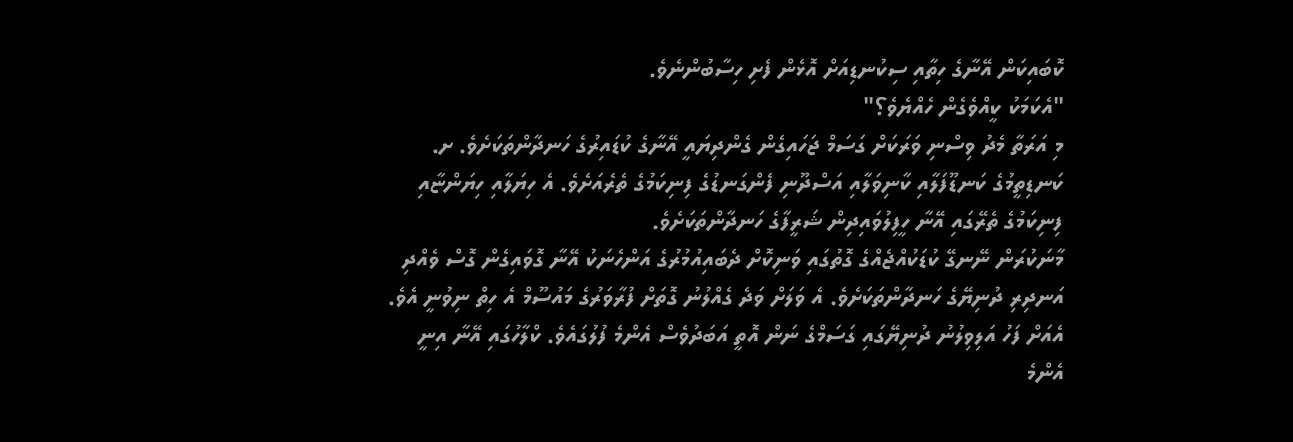ކޮބައިކަން އޭނާގެ ހިތާއި ސިކުނޑިއަށް އޮޅެން ފެށި ހިސާބުންނެވެ.
"އެކަމަކު ކީއްވެގެން ހެއްޔެވެ؟"
މި އަރަތާ މެދު ވިސްނި ވަރަކަށް ގަސަމް ޖަހައިގެން ގެންދިޔައީ އޭނާގެ ކުޑައިރުގެ ހަނދާންތަކަށެވެ. ށ. ކަނޑިތީމުގެ ކަނޑޫފަލާއި ކާނިވަލާއި އަސްދޫނި ފެންގަނޑުގެ ފިނިކަމުގެ ތެރެއަށެވެ. އެ ހިޔަލާއި ހިޔަންޏާއި ފިނިކަމުގެ ތެރޭގައި އޭނާ ހީފިލުވައިދިން ޝަރީފާގެ ހަނދާންތަކަށެވެ.
މާނަކުރަން ނޭނގޭ ކުޑަކުއްޖެއްގެ ގޮތުގައި ވަނިކޮށް ދެބައިއުމުރުގެ އަންހެނަކު އޭނާ ގޮވައިގެން ގޮސް ވެއްދި އަނދިރި ދުނިޔޭގެ ހަނދާންތަކަށެވެ. އެ ވަލަށް ވަދެ ގެއްލުނު ގޮތަށް ފުރާވަރުގެ މައުސޫމް އެ ހިތް ނިވުނީ އެވެ.
އެއަށް ފަހު އަލިވިލުނު ދުނިޔޭގައި ގަސަމްގެ ނަން އޮތީ އަބަދުވެސް އެންމެ ފުލުގައެވެ. ކްލާހުގައި އޭނާ އިނީ އެންމެ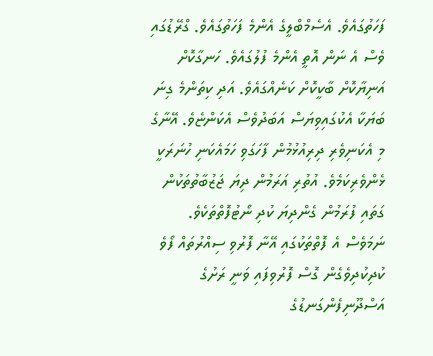ފަހަތުގައެވެ. އެސެމްބްލީގެ އެންމެ ފަހަތުގައެވެ. ގްރޭޑުގައި ވެސް އެ ނަން އޮތީ އެންމެ ފުލުގައެވެ. ހަނގާކޮށް އަނިޔާކޮށް ބާކީކޮށް ކަނެއްގައެވެ. އަދި ކިތަންމެ ގިނަ ބަޔަކާ އެކުގައިވިޔަސް އަބަދުވެސް އެކަންޏެވެ. އޭނާގެ މި އެކަނިވެރި ދިރިއުޅުމުން ފާހަގަވި ހަމައެކަނި ހުނަރަކީ ޅެންވެރިކަމެވެ. އުތުރި އަރަމުން ދިޔަ ޖަޒުބާތުތަކުން ގަތައި ފުރަމުން ގެންދިޔަ ކުދި ނޯޓުފޮތްތަކެވެ.
ނަމަވެސް އެ ފޮތްތަކުގައި އޭނާ ފޮރުވި ސިއްރުތައް ފޯވެ ކުދިކުދިވެގެން ގޮސް ފޮރުވިފައި ވަނީ ރަށުގެ އަސްދޫނިފެންގަނޑުގެ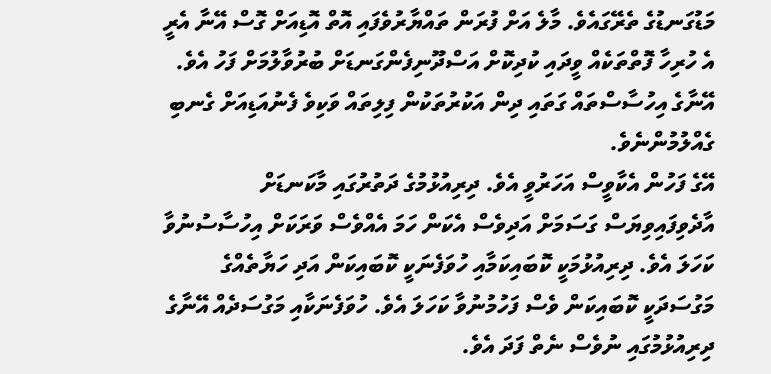މަޑުގަނޑުގެ ތެރޭގައެވެ. މާލެ އަށް ފުރަން ތައްޔާރުވެފައި އޮތް އޮޑިއަށް ގޮސް އޭނާ އެރީ އެ ހުރިހާ ފޮތްތަކެއް ވީދައި ކުދިކޮށް އަސްދޫނިފެންގަނޑަށް ބުރުވާލުމަށް ފަހު އެވެ. އޭނާގެ އިހުސާސްތައް ގަތައި ދިން އަކުރުތަކުން ފިލިތައް ވަކިވެ ފެނުއަޑިއަށް ގެނބި ގެއްލުމުންނެވެ.
އޭގެ ފަހުން އެކާވީސް އަހަރުވީ އެވެ. ދިރިއުޅުމުގެ ދަތުރުގައި މާކަނޑަށް އާދެވިފައިވިޔަސް ގަސަމަށް އަދިވެސް އެކަން ހަމަ އެއްވެސް ވަރަކަށް އިހުސާސުނުވާ ކަހަލަ އެވެ. ދިރިއުޅުމަކީ ކޮބައިކަމާއި ހުވަފެނަކީ ކޮބައިކަން އަދި ހަޔާތެއްގެ މަގުސަދަކީ ކޮބައިކަން ވެސް ފަހުމުނުވާ ކަހަލަ އެވެ. ހުވަފެނަކާއި މަގުސަދެއް އޭނާގެ ދިރިއުޅުމުގައި ނުވެސް ނެތް ފަދަ އެވެ.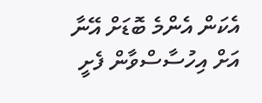އެކަން އެންމެ ބޮޑަށް އޭނާ އަށް އިހުސާސްވާން ފެށީ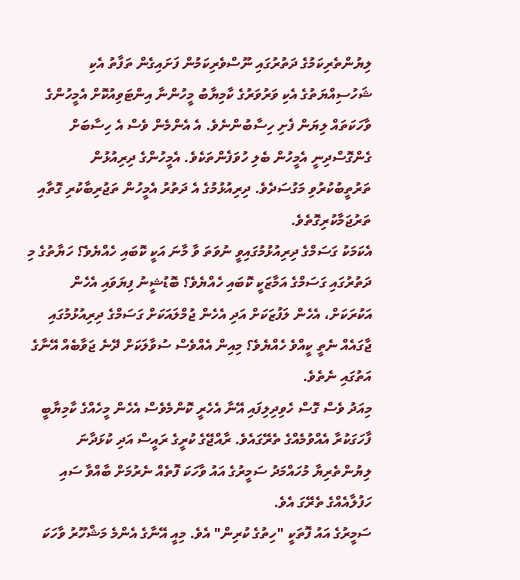ލިޔުންތެރިކަމުގެ ދަތުރުގައި ނޫސްވެރިކަމުން ފަށައިގެން ތަފާތު އެކި ޝަހުސިއްޔަތުގެ އެކި ވަރުވަރުގެ ކާމިޔާބު މީހުންނާ އިންޓަވިއުކޮށް އެމީހުންގެ ވާހަކަތައް ލިޔަން ފެށި ހިސާބުންނެވެ. އެ އެންމެން ވެސް އެ ހިސާބަށް ގެންގޮސްދިނީ އެމީހުން ބެލި ހުވަފެންތަކެވެ. އެމީހުންގެ ދިރިއުޅުން ތަރުތީބުކުރުވި މަގުސަދެވެ. ދިރިއުޅުމުގެ އެ ދަތުރު އެމީހުން ތަޖުރިބާކުރި ގޮތާއި ތަރުޖަމާކުރިގޮތެވެ.
އެކަމަކު ގަސަމްގެ ދިރިއުޅުމުގައިވީ ނުވަތަ ވާ މާނަ އަކީ ކޮބައި ހެއްޔެވެ؟ ހަޔާތުގެ މި ދަތުރުގައި ގަސަމްގެ އަމާޒަކީ ކޮބައި ހެއްޔެވެ؟ ބޮޑުޝީނު ފިޔަވައި އެހެން އަކުރަކަށް، އެހެން ލަފުޒަކަށް އަދި އެހެން ޖުމްލައަކަށް ގަސަމްގެ ދިރިއުޅުމުގައި ޖާގައެއް ނެތީ ކީއްވެ ހެއްޔެވެ؟ މިއިން އެއްވެސް ސުވާލަކަށް ދޭނެ ޖަވާބެއް އޭނާގެ އަތުގައި ނެތެވެ.
މިއަދު ވެސް ގޮސް ހެވިދިލިފައި އޭނާ އެހެރީ ކޮންމެވެސް އެހެން މީހެއްގެ ކާމިޔާބީ ފާހަގަކުރާ އެއްވުމެއްގެ ތެރޭގައެވެ. ރާއްޖޭގެ ކުރީގެ ރައީސް އަދި ކުޅަދާނަ ލިޔުންތެރިޔާ މުހައްމަދު ސަމީރުގެ އައު ވާހަކަ ފޮތެއް ނެރުމަށް ބާއްވާ ސައި ހަފުލާއެއްގެ ތެރޭގަ އެވެ.
ސަމީރުގެ އައު ފޮތަކީ "ހިތުގެ ކުރިން" އެވެ. މިއީ އޭނާގެ އެންމެ މަޝްހޫރު ވާހަކަ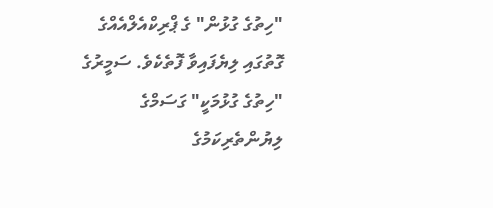"ހިތުގެ ގުޅުން" ގެ ޕްރިކްއެލްއެއްގެ ގޮތުގައި ލިޔެފައިވާ ފޮތެކެވެ. ސަމީރުގެ "ހިތުގެ ގުޅުމަކީ" ގަސަމްގެ ލިޔުންތެރިކަމުގެ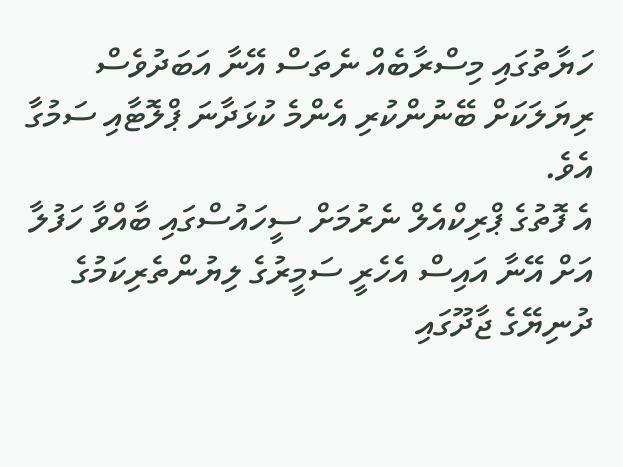ހަޔާތުގައި މިސްރާބެއް ނެތަސް އޭނާ އަބަދުވެސް ރިޔަލަކަށް ބޭނުންކުރި އެންމެ ކުޅަދާނަ ޕްލޮޓާއި ސަމުގާ އެވެ.
އެ ފޮތުގެ ޕްރިކްއެލް ނެރުމަށް ސީހައުސްގައި ބާއްވާ ހަފުލާ އަށް އޭނާ އައިސް އެހެރީ ސަމީރުގެ ލިޔުންތެރިކަމުގެ ދުނިޔޭގެ ޖާދޫގައި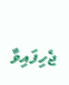ޖެހިފައިވާ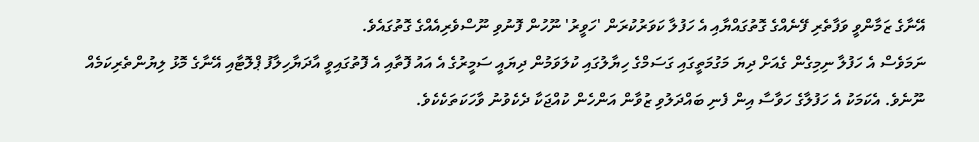އޭނާގެ ޒަމާންވީ ވަފާތެރި ފޭނެއްގެ ގޮތުގައްޔާއި އެ ހަފުލާ ކަވަރުކުރަން 'ހަވީރު' ނޫހުން ފޮނުވި ނޫސްވެރިއެއްގެ ގޮތުގައެވެ.
ނަމަވެސް އެ ހަފުލާ ނިމިގެން ގެއަށް ދިޔަ މަގުމަތީގައި ގަސަމްގެ ހިޔާލުގައި ކުލަވަމުން ދިޔައީ ސަމީރުގެ އެ އައު ފޮތާއި އެ ފޮތުގައިވީ އާދަޔާހިލާފު ޕްލޮޓާއި އޭނާގެ މޮޅު ލިޔުންތެރިކަމެއް ނޫނެވެ. އެކަމަކު އެ ހަފުލާގެ ހަވާސާ އިން ފެނި ބައްދަލުވި ޒުވާން އަންހެން ކުއްޖަކާ ދެކެވުނު ވާހަކަތަކެކެވެ.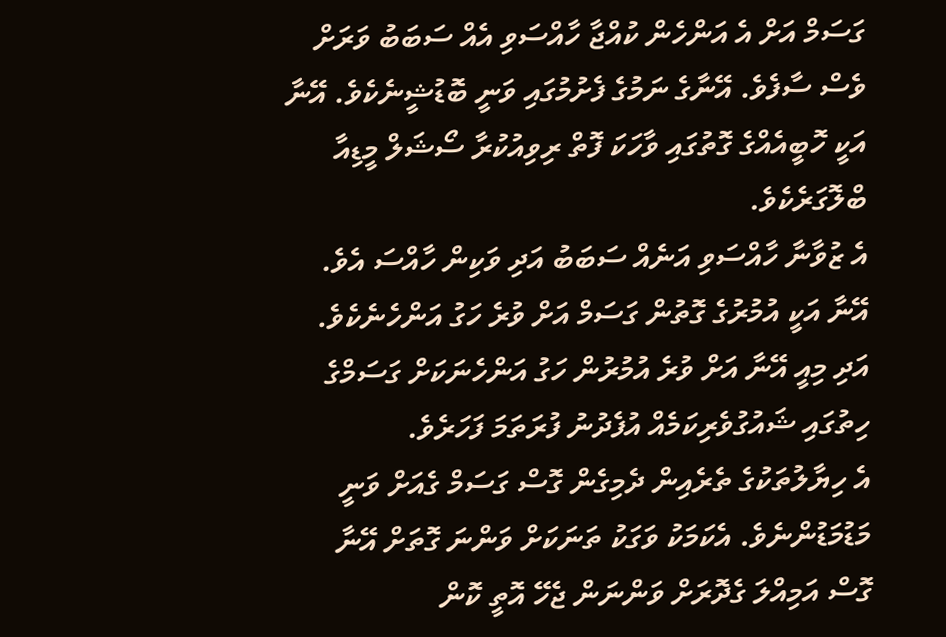ގަސަމް އަށް އެ އަންހެން ކުއްޖާ ހާއްސަވި އެއް ސަބަބު ވަރަށް ވެސް ސާފެވެ. އޭނާގެ ނަމުގެ ފެށުމުގައި ވަނީ ބޮޑުޝީނެކެވެ. އޭނާ އަކީ ހޮބީއެއްގެ ގޮތުގައި ވާހަކަ ފޮތް ރިވިއުކުރާ ސޯޝަލް މީޑިއާ ބްލޮގަރެކެވެ.
އެ ޒުވާނާ ހާއްސަވި އަނެއް ސަބަބު އަދި ވަކިން ހާއްސަ އެވެ. އޭނާ އަކީ އުމުރުގެ ގޮތުން ގަސަމް އަށް ވުރެ ހަގު އަންހެނެކެވެ. އަދި މިއީ އޭނާ އަށް ވުރެ އުމުރުން ހަގު އަންހެނަކަށް ގަސަމްގެ ހިތުގައި ޝައުގުވެރިކަމެއް އުފެދުނު ފުރަތަމަ ފަހަރެވެ.
އެ ހިޔާލުތަކުގެ ތެރެއިން ދެމިގެން ގޮސް ގަސަމް ގެއަށް ވަނީ މަޑުމަޑުންނެވެ. އެކަމަކު ވަގަކު ތަނަކަށް ވަންނަ ގޮތަށް އޭނާ ގޮސް އަމިއްލަ ގެދޮރަށް ވަންނަން ޖެހޭ އޮތީ ކޮން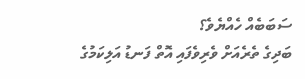ސަބަބެއް ހެއްޔެވެ؟
ބަދިގެ ތެރެއަށް ވެރިވެފައި އޮތް ފަނޑު އަލިކަމުގެ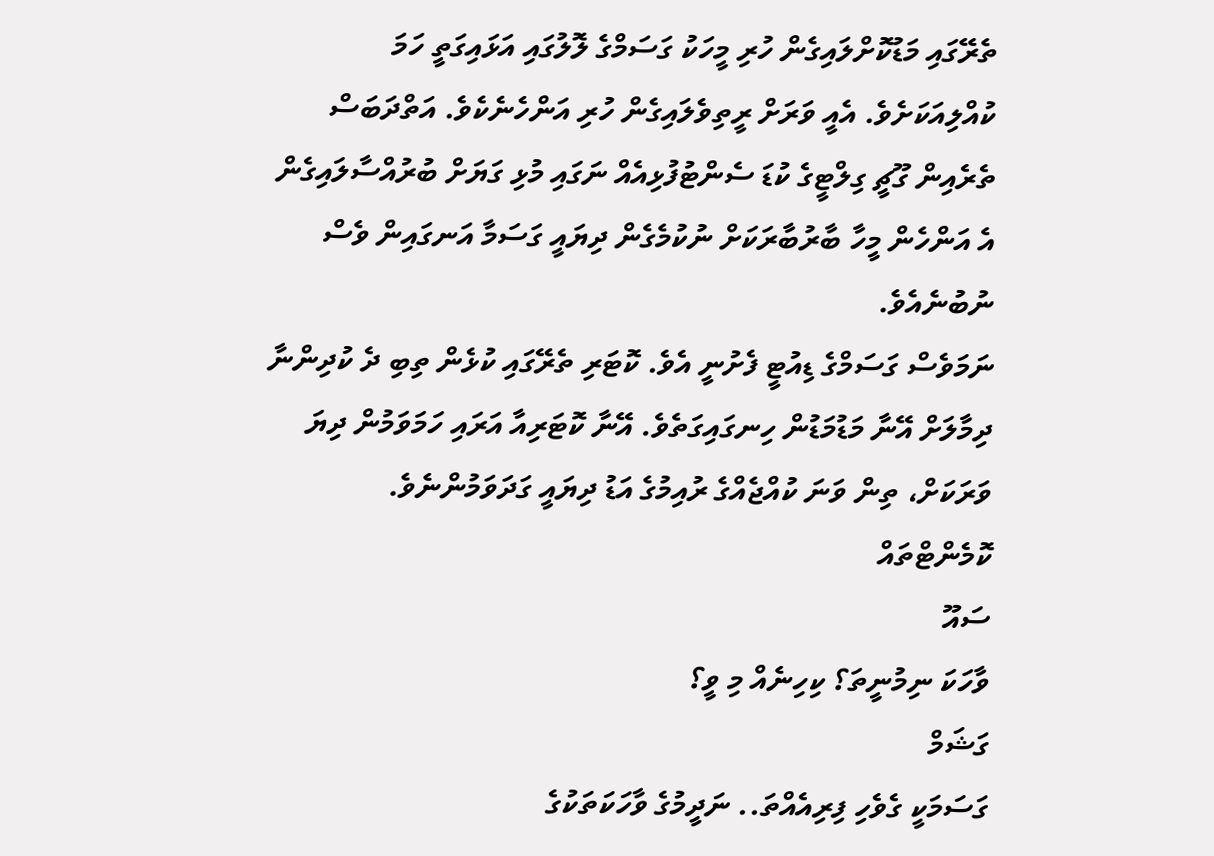ތެރޭގައި މަޑުކޮށްލައިގެން ހުރި މީހަކު ގަސަމްގެ ލޮލުގައި އަޅައިގަތީ ހަމަ ކުއްލިއަކަށެވެ. އެއީ ވަރަށް ރީތިވެލައިގެން ހުރި އަންހެނެކެވެ. އަތްދަބަސް ތެރެއިން ގޫޗީ ގިލްޓީގެ ކުޑަ ސެންޓުފުޅިއެއް ނަގައި މުޅި ގަޔަށް ބުރުއްސާލައިގެން އެ އަންހެން މީހާ ބާރުބާރަކަށް ނުކުމެގެން ދިޔައީ ގަސަމާ އަނގައިން ވެސް ނުބުނެއެވެ.
ނަމަވެސް ގަސަމްގެ ޑިއުޓީ ފެށުނީ އެވެ. ކޮޓަރި ތެރޭގައި ކުޅެން ތިބި ދެ ކުދިންނާ ދިމާލަށް އޭނާ މަޑުމަޑުން ހިނގައިގަތެވެ. އޭނާ ކޮޓަރިއާ އަރައި ހަމަވަމުން ދިޔަ ވަރަކަށް، ތިން ވަނަ ކުއްޖެއްގެ ރުއިމުގެ އަޑު ދިޔައީ ގަދަވަމުންނެވެ.
ކޮމެންޓްތައް
ސައޫ
ވާހަކަ ނިމުނީތަ؟ ކިހިނެއް މި ވީ؟
ގަޝަމް
ގަސަމަކީ ގެވެހި ފިރިއެއްތަ.. ނަދީމުގެ ވާހަކަތަކުގެ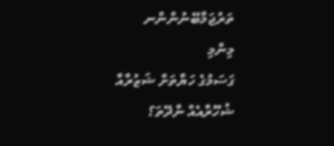ތަރުޖަމާބޭނުންންނ
މިންމި
ގަސަމުގެ ހަޔާތަށް ޝަޒުރާއާ ޝުހޫރާއެއް ނާދޭތަ؟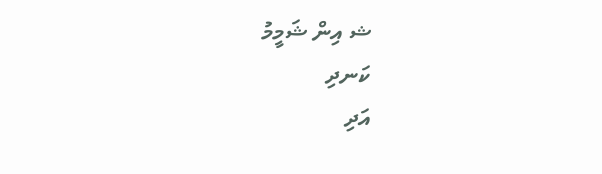ޝ އިން ޝަމީމު
ކަނދި
އަދި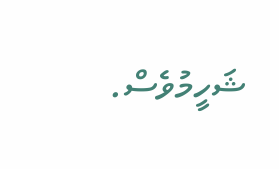ޝަހީމުވެސް.